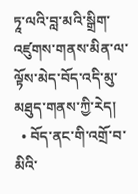ཏཱ་ལའི་བླ་མའི་སྒྲིག་འཛུགས་གནས་མིན་ལ་ལྟོས་མེད་བོད་འདི་མུ་མཐུད་གནས་ཀྱི་རེད།
  • བོད་ནང་གི་འགྲོ་བ་མིའི་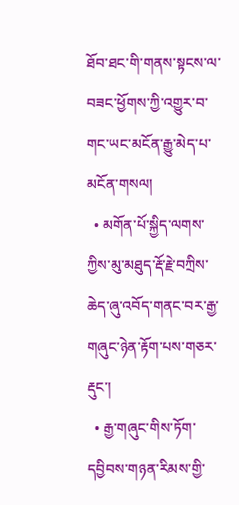ཐོབ་ཐང་གི་གནས་སྟངས་ལ་བཟང་ཕྱོགས་ཀྱི་འགྱུར་བ་གང་ཡང་མངོན་རྒྱུ་མེད་པ་མངོན་གསལ།
  • མགོན་པོ་སྐྱིད་ལགས་ཀྱིས་མུ་མཐུད་རྡོ་རྗེ་བཀྲིས་ཆེད་ཞུ་འབོད་གནང་བར་རྒྱ་གཞུང་ཉེན་རྟོག་པས་གཅར་རྡུང་།
  • རྒྱ་གཞུང་གིས་ཏོག་དབྱིབས་གཉན་རིམས་གྱི་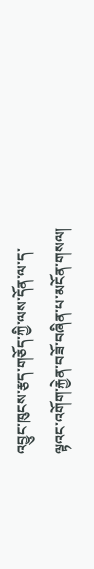འབྱུང་ཁུངས་རྩད་གཅོད་ཀྱི་ལས་དོན་ལ་ད་ལྟའང་འགོག་རྐྱེན་བཟོ་བཞིན་པ་མངོན་གསལ།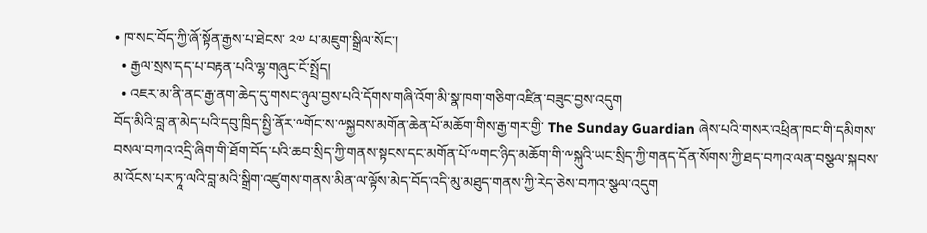• ཁ་སང་བོད་ཀྱི་ཞོ་སྟོན་རྒྱས་པ་ཐེངས་ ༢༧ པ་མཇུག་སྒྲིལ་སོང་།
  • རྒྱལ་སྲས་དད་པ་བརྟན་པའི་ལྷ་གཞུང་ངོ་སྤྲོད།
  • འཇར་མ་ནི་ནང་རྒྱ་ནག་ཆེད་དུ་གསང་ཉུལ་བྱས་པའི་དོགས་གཞི་འོག་མི་སྣ་ཁག་གཅིག་འཛིན་བཟུང་བྱས་འདུག
བོད་མིའི་བླ་ན་མེད་པའི་དབུ་ཁྲིད་སྤྱི་ནོར་༸གོང་ས་༸སྐྱབས་མགོན་ཆེན་པོ་མཆོག་གིས་རྒྱ་གར་གྱི་ The Sunday Guardian ཞེས་པའི་གསར་འཕྲིན་ཁང་གི་དམིགས་བསལ་བཀའ་འདྲི་ཞིག་གི་ཐོག་བོད་པའི་ཆབ་སྲིད་ཀྱི་གནས་སྟངས་དང་མགོན་པོ་༸གང་ཉིད་མཆོག་གི་༸སྐུའི་ཡང་སྲིད་ཀྱི་གནད་དོན་སོགས་ཀྱི་ཐད་བཀའ་ལན་བསྩལ་སྐབས་མ་འོངས་པར་ཏཱ་ལའི་བླ་མའི་སྒྲིག་འཛུགས་གནས་མིན་ལ་ལྟོས་མེད་བོད་འདི་མུ་མཐུད་གནས་ཀྱི་རེད་ཅེས་བཀའ་སྩལ་འདུག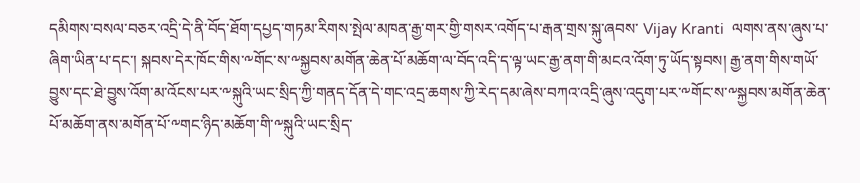དམིགས་བསལ་བཅར་འདྲི་དེ་ནི་བོད་ཐོག་དཔྱད་གཏམ་རིགས་སྤེལ་མཁན་རྒྱ་གར་གྱི་གསར་འགོད་པ་རྒན་གྲས་སྐུ་ཞབས་ Vijay Kranti  ལགས་ནས་ཞུས་པ་ཞིག་ཡིན་པ་དང་། སྐབས་དེར་ཁོང་གིས་༸གོང་ས་༸སྐྱབས་མགོན་ཆེན་པོ་མཆོག་ལ་བོད་འདི་ད་ལྟ་ཡང་རྒྱ་ནག་གི་མངའ་འོག་ཏུ་ཡོད་སྟབས། རྒྱ་ནག་གིས་གཡོ་བྱུས་དང་ཐེ་བྱུས་འོག་མ་འོངས་པར་༸སྐུའི་ཡང་སྲིད་ཀྱི་གནད་དོན་དེ་གང་འདྲ་ཆགས་ཀྱི་རེད་དམ་ཞེས་བཀའ་འདྲི་ཞུས་འདུག་པར་༸གོང་ས་༸སྐྱབས་མགོན་ཆེན་པོ་མཆོག་ནས་མགོན་པོ་༸གང་ཉིད་མཆོག་གི་༸སྐུའི་ཡང་སྲིད་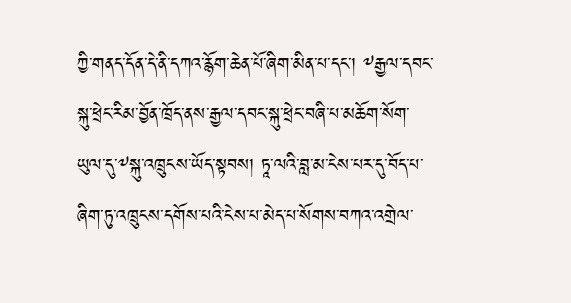ཀྱི་གནད་དོན་དེ་ནི་དཀའ་རྙོག་ཆེན་པོ་ཞིག་མིན་པ་དང་། ༸རྒྱལ་དབང་སྐུ་ཕྲེང་རིམ་བྱོན་ཁྲོད་ནས་རྒྱལ་དབང་སྐུ་ཕྲེང་བཞི་པ་མཆོག་སོག་ཡུལ་དུ་༸སྐུ་འཁྲུངས་ཡོད་སྟབས། ཏཱ་ལའི་བླ་མ་ངེས་པར་དུ་བོད་པ་ཞིག་ཏུ་འཁྲུངས་དགོས་པའི་ངེས་པ་མེད་པ་སོགས་བཀའ་འགྲེལ་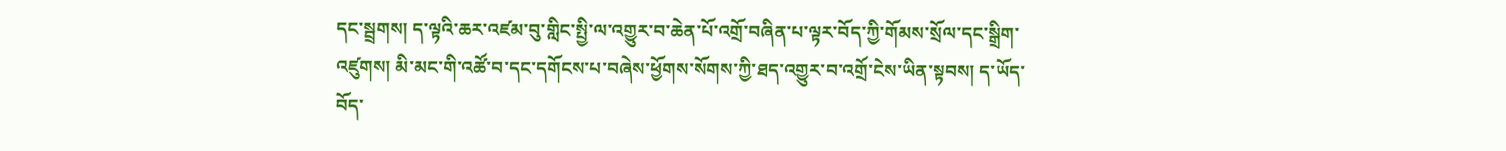དང་སྦྲགས། ད་ལྟའི་ཆར་འཛམ་བུ་གླིང་སྤྱི་ལ་འགྱུར་བ་ཆེན་པོ་འགྲོ་བཞིན་པ་ལྟར་བོད་ཀྱི་གོམས་སྲོལ་དང་སྒྲིག་འཛུགས། མི་མང་གི་འཚོ་བ་དང་དགོངས་པ་བཞེས་ཕྱོགས་སོགས་ཀྱི་ཐད་འགྱུར་བ་འགྲོ་ངེས་ཡིན་སྟབས། ད་ཡོད་བོད་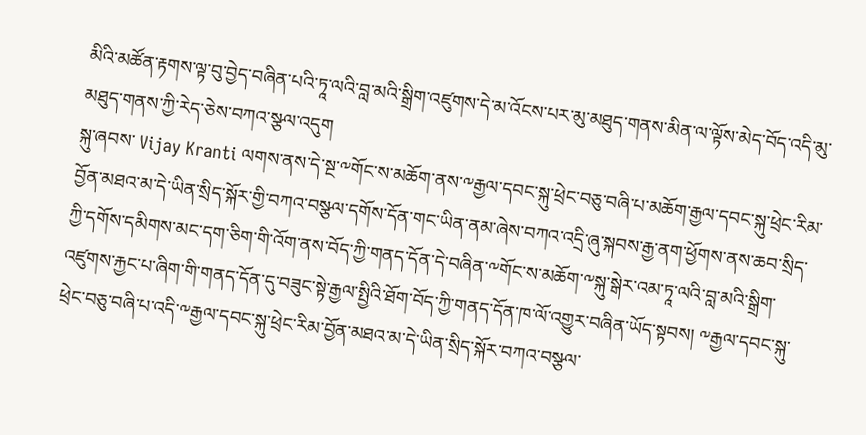མིའི་མཚོན་རྟགས་ལྟ་བུ་བྱེད་བཞིན་པའི་ཏཱ་ལའི་བླ་མའི་སྒྲིག་འཛུགས་དེ་མ་འོངས་པར་མུ་མཐུད་གནས་མིན་ལ་ལྟོས་མེད་བོད་འདི་མུ་མཐུད་གནས་ཀྱི་རེད་ཅེས་བཀའ་སྩལ་འདུག
སྐུ་ཞབས་ Vijay Kranti ལགས་ནས་དེ་སྔ་༸གོང་ས་མཆོག་ནས་༸རྒྱལ་དབང་སྐུ་ཕྲེང་བཅུ་བཞི་པ་མཆོག་རྒྱལ་དབང་སྐུ་ཕྲེང་རིམ་བྱོན་མཐའ་མ་དེ་ཡིན་སྲིད་སྐོར་གྱི་བཀའ་བསྩལ་དགོས་དོན་གང་ཡིན་ནམ་ཞེས་བཀའ་འདྲི་ཞུ་སྐབས་རྒྱ་ནག་ཕྱོགས་ནས་ཆབ་སྲིད་ཀྱི་དགོས་དམིགས་མང་དག་ཅིག་གི་འོག་ནས་བོད་ཀྱི་གནད་དོན་དེ་བཞིན་༸གོང་ས་མཆོག་༸སྐུ་སྒེར་འམ་ཏཱ་ལའི་བླ་མའི་སྒྲིག་འཛུགས་རྐྱང་པ་ཞིག་གི་གནད་དོན་དུ་བཟུང་སྟེ་རྒྱལ་སྤྱིའི་ཐོག་བོད་ཀྱི་གནད་དོན་ཁ་ལོ་འགྱུར་བཞིན་ཡོད་སྟབས། ༸རྒྱལ་དབང་སྐུ་ཕྲེང་བཅུ་བཞི་པ་འདི་༸རྒྱལ་དབང་སྐུ་ཕྲེང་རིམ་བྱོན་མཐའ་མ་དེ་ཡིན་སྲིད་སྐོར་བཀའ་བསྩལ་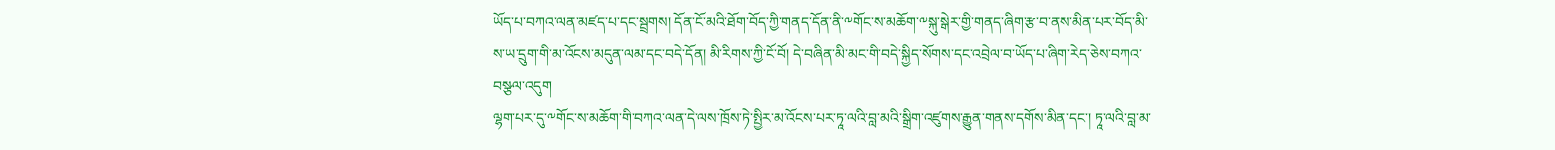ཡོད་པ་བཀའ་ལན་མཛད་པ་དང་སྦྲགས། དོན་ངོ་མའི་ཐོག་བོད་ཀྱི་གནད་དོན་ནི་༸གོང་ས་མཆོག་༸སྐུ་སྒེར་གྱི་གནད་ཞིག་རྩ་བ་ནས་མིན་པར་བོད་མི་ས་ཡ་དྲུག་གི་མ་འོངས་མདུན་ལམ་དང་བདེ་དོན། མི་རིགས་ཀྱི་ངོ་བོ། དེ་བཞིན་མི་མང་གི་བདེ་སྐྱིད་སོགས་དང་འབྲེལ་བ་ཡོད་པ་ཞིག་རེད་ཅེས་བཀའ་བསྩལ་འདུག
ལྷག་པར་དུ་༸གོང་ས་མཆོག་གི་བཀའ་ལན་དེ་ལས་ཁྲོས་ཏེ་སྤྱིར་མ་འོངས་པར་ཏཱ་ལའི་བླ་མའི་སྒྲིག་འཛུགས་རྒྱུན་གནས་དགོས་མིན་དང་། ཏཱ་ལའི་བླ་མ་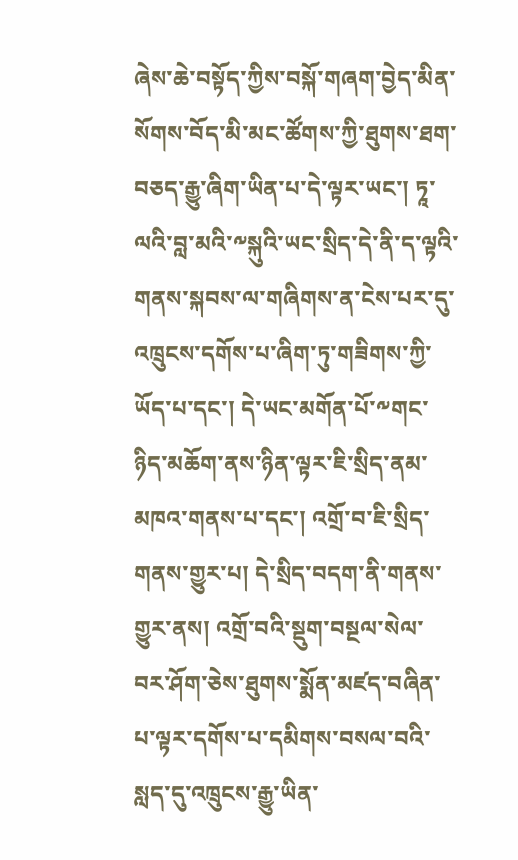ཞེས་ཆེ་བསྟོད་ཀྱིས་བསྐོ་གཞག་བྱེད་མིན་སོགས་བོད་མི་མང་ཚོགས་ཀྱི་ཐུགས་ཐག་བཅད་རྒྱུ་ཞིག་ཡིན་པ་དེ་ལྟར་ཡང་། ཏཱ་ལའི་བླ་མའི་༸སྐུའི་ཡང་སྲིད་དེ་ནི་ད་ལྟའི་གནས་སྐབས་ལ་གཞིགས་ན་ངེས་པར་དུ་འཁྲུངས་དགོས་པ་ཞིག་ཏུ་གཟིགས་ཀྱི་ཡོད་པ་དང་། དེ་ཡང་མགོན་པོ་༸གང་ཉིད་མཆོག་ནས་ཉིན་ལྟར་ཇི་སྲིད་ནམ་མཁའ་གནས་པ་དང་། འགྲོ་བ་ཇི་སྲིད་གནས་གྱུར་པ། དེ་སྲིད་བདག་ནི་གནས་གྱུར་ནས། འགྲོ་བའི་སྡུག་བསྔལ་སེལ་བར་ཤོག་ཅེས་ཐུགས་སྨོན་མཛད་བཞིན་པ་ལྟར་དགོས་པ་དམིགས་བསལ་བའི་སླད་དུ་འཁྲུངས་རྒྱུ་ཡིན་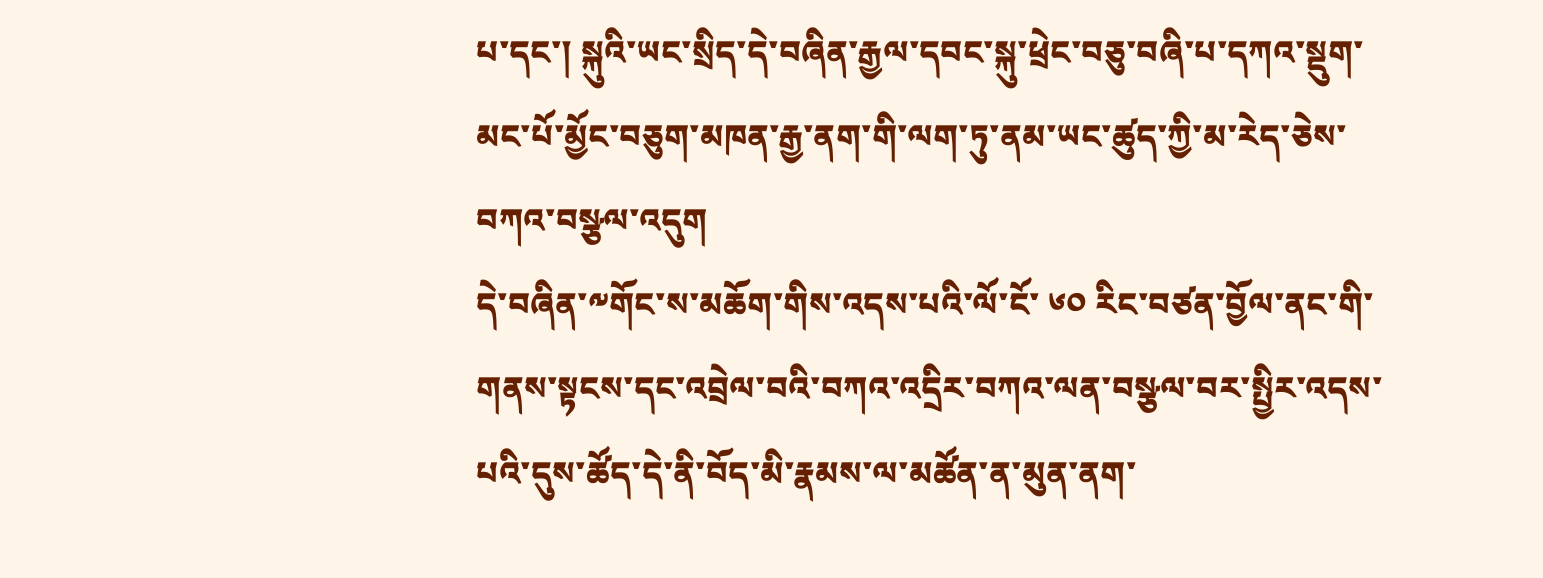པ་དང་། སྐུའི་ཡང་སྲིད་དེ་བཞིན་རྒྱལ་དབང་སྐུ་ཕྲེང་བཅུ་བཞི་པ་དཀའ་སྡུག་མང་པོ་མྱོང་བཅུག་མཁན་རྒྱ་ནག་གི་ལག་ཏུ་ནམ་ཡང་ཚུད་ཀྱི་མ་རེད་ཅེས་བཀའ་བསྩལ་འདུག
དེ་བཞིན་༸གོང་ས་མཆོག་གིས་འདས་པའི་ལོ་ངོ་ ༦༠ རིང་བཙན་བྱོལ་ནང་གི་གནས་སྟངས་དང་འབྲེལ་བའི་བཀའ་འདྲིར་བཀའ་ལན་བསྩལ་བར་སྤྱིར་འདས་པའི་དུས་ཚོད་དེ་ནི་བོད་མི་རྣམས་ལ་མཚོན་ན་མུན་ནག་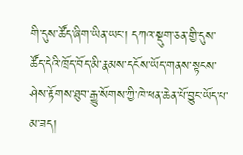གི་དུས་ཚོད་ཞིག་ཡིན་ཡང་། དཀའ་སྡུག་ཅན་གྱི་དུས་ཚོད་དེའི་ཁྲོད་བོད་མི་རྣམས་དངོས་ཡོད་གནས་སྟངས་ཤེས་རྟོགས་ཐུབ་རྒྱུ་སོགས་ཀྱི་ཁེ་ཕན་ཆེན་པོ་བྱུང་ཡོད་པ་མ་ཟད།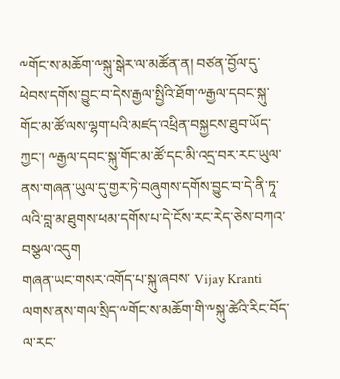༸གོང་ས་མཆོག་༸སྐུ་སྒེར་ལ་མཚོན་ན། བཙན་བྱོལ་དུ་ཕེབས་དགོས་བྱུང་བ་དེས་རྒྱལ་སྤྱིའི་ཐོག་༸རྒྱལ་དབང་སྐུ་གོང་མ་ཚོ་ལས་ལྷག་པའི་མཛད་འཕྲིན་བསྐྱངས་ཐུབ་ཡོད་ཀྱང་། ༸རྒྱལ་དབང་སྐུ་གོང་མ་ཚོ་དང་མི་འདྲ་བར་རང་ཡུལ་ནས་གཞན་ཡུལ་དུ་གྱར་ཏེ་བཞུགས་དགོས་བྱུང་བ་དེ་ནི་ཏཱ་ལའི་བླ་མ་ཐུགས་ཕམ་དགོས་པ་དེ་ངོས་རང་རེད་ཅེས་བཀའ་བསྩལ་འདུག
གཞན་ཡང་གསར་འགོད་པ་སྐུ་ཞབས་ Vijay Kranti  ལགས་ནས་གལ་སྲིད་༸གོང་ས་མཆོག་གི་༸སྐུ་ཚེའི་རིང་བོད་ལ་རང་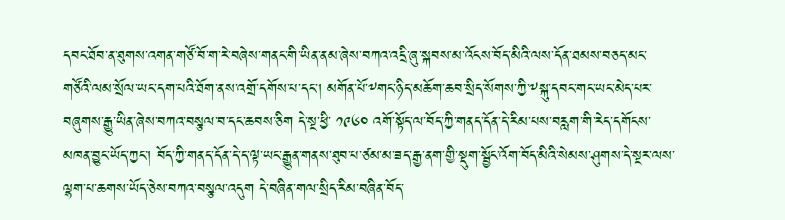དབང་ཐོབ་ན་ཐུགས་འགན་གཙོ་བོ་ག་རེ་བཞེས་གནང་གི་ཡིན་ནམ་ཞེས་བཀའ་འདྲི་ཞུ་སྐབས་མ་འོངས་བོད་མིའི་ལས་དོན་ཐམས་བཅད་མང་གཙོའི་ལམ་སྲོལ་ཡང་དག་པའི་ཐོག་ནས་འགྲོ་དགོས་པ་དང་། མགོན་པོ་༸གང་ཉིད་མཆོག་ཆབ་སྲིད་སོགས་ཀྱི་༸སྐུ་དབང་གང་ཡང་མེད་པར་བཞུགས་རྒྱུ་ཡིན་ཞེས་བཀའ་བསྩལ་བ་དང་ཆབས་ཅིག དེ་སྔ་ཕྱི་ ༡༩༦༠ འགོ་སྟོད་ལ་བོད་ཀྱི་གནད་དོན་དེ་རིམ་པས་བརླག་གི་རེད་དགོངས་མཁན་བྱུང་ཡོད་ཀྱང་། བོད་ཀྱི་གནད་དོན་དེ་ད་ལྟ་ཡང་རྒྱུན་གནས་ཐུབ་པ་ཙམ་མ་ཟད་རྒྱ་ནག་གྱི་སྡུག་སྦྱོང་འོག་བོད་མིའི་སེམས་ཤུགས་དེ་སྔར་ལས་ལྷག་པ་ཆགས་ཡོད་ཅེས་བཀའ་བསྩལ་འདུག དེ་བཞིན་གལ་སྲིད་རིམ་བཞིན་བོད་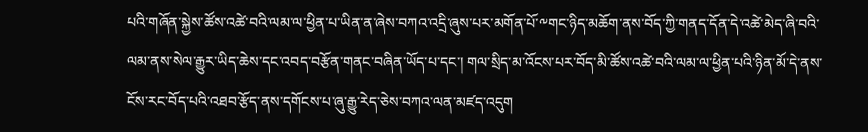པའི་གཞོན་སྐྱེས་ཚོས་འཚེ་བའི་ལམ་ལ་ཕྱིན་པ་ཡིན་ན་ཞེས་བཀའ་འདྲི་ཞུས་པར་མགོན་པོ་༸གང་ཉིད་མཆོག་ནས་བོད་ཀྱི་གནད་དོན་དེ་འཚེ་མེད་ཞི་བའི་ལམ་ནས་སེལ་རྒྱུར་ཡིད་ཆེས་དང་འབད་བརྩོན་གནང་བཞིན་ཡོད་པ་དང་། གལ་སྲིད་མ་འོངས་པར་བོད་མི་ཚོས་འཚེ་བའི་ལམ་ལ་ཕྱིན་པའི་ཉིན་མོ་དེ་ནས་ངོས་རང་བོད་པའི་འཐབ་རྩོད་ནས་དགོངས་པ་ཞུ་རྒྱུ་རེད་ཅེས་བཀའ་ལན་མཛད་འདུག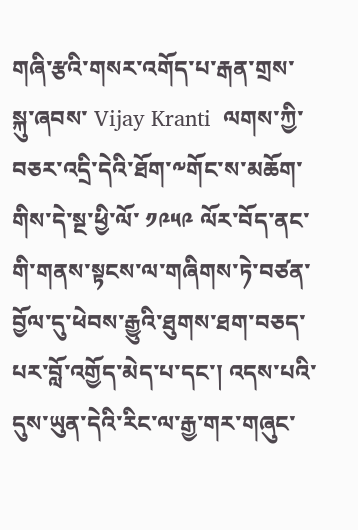གཞི་རྩའི་གསར་འགོད་པ་རྒན་གྲས་སྐུ་ཞབས་ Vijay Kranti  ལགས་ཀྱི་བཅར་འདྲི་དེའི་ཐོག་༸གོང་ས་མཆོག་གིས་དེ་སྔ་ཕྱི་ལོ་ ༡༩༥༩ ལོར་བོད་ནང་གི་གནས་སྟངས་ལ་གཞིགས་ཏེ་བཙན་བྱོལ་དུ་ཕེབས་རྒྱུའི་ཐུགས་ཐག་བཅད་པར་བློ་འགྱོད་མེད་པ་དང་། འདས་པའི་དུས་ཡུན་དེའི་རིང་ལ་རྒྱ་གར་གཞུང་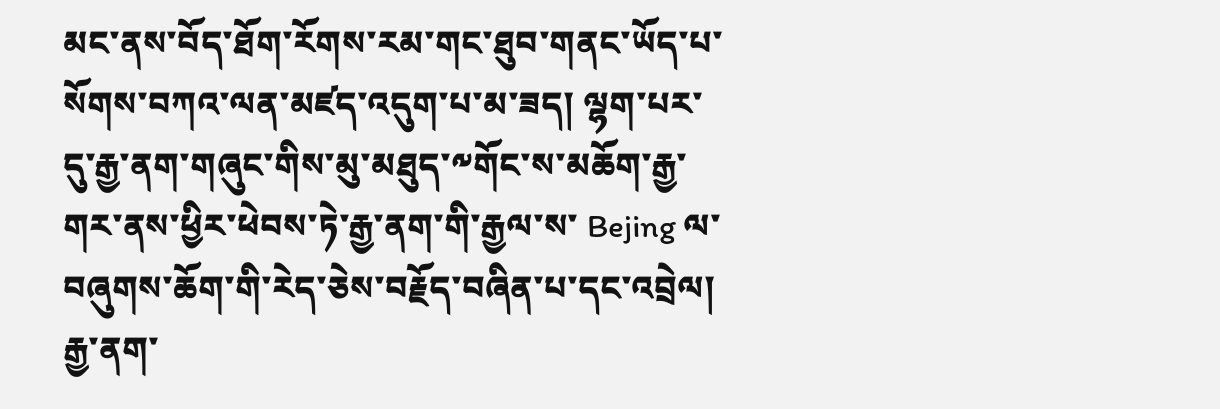མང་ནས་བོད་ཐོག་རོགས་རམ་གང་ཐུབ་གནང་ཡོད་པ་སོགས་བཀའ་ལན་མཛད་འདུག་པ་མ་ཟད། ལྷག་པར་དུ་རྒྱ་ནག་གཞུང་གིས་མུ་མཐུད་༸གོང་ས་མཆོག་རྒྱ་གར་ནས་ཕྱིར་ཕེབས་ཏེ་རྒྱ་ནག་གི་རྒྱལ་ས་ Bejing ལ་བཞུགས་ཆོག་གི་རེད་ཅེས་བརྗོད་བཞིན་པ་དང་འབྲེལ། རྒྱ་ནག་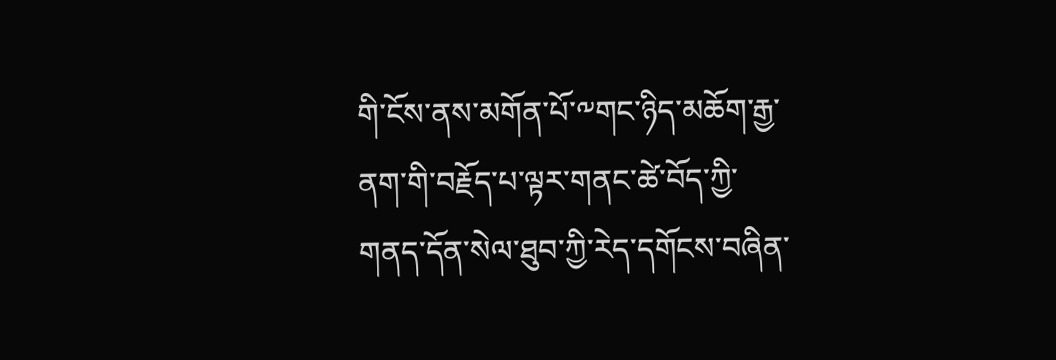གི་ངོས་ནས་མགོན་པོ་༸གང་ཉིད་མཆོག་རྒྱ་ནག་གི་བརྗོད་པ་ལྟར་གནང་ཚེ་བོད་ཀྱི་གནད་དོན་སེལ་ཐུབ་ཀྱི་རེད་དགོངས་བཞིན་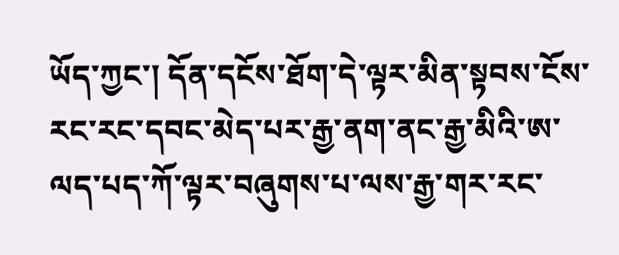ཡོད་ཀྱང་། དོན་དངོས་ཐོག་དེ་ལྟར་མིན་སྟབས་ངོས་རང་རང་དབང་མེད་པར་རྒྱ་ནག་ནང་རྒྱ་མིའི་ཨ་ལད་པད་ཀོ་ལྟར་བཞུགས་པ་ལས་རྒྱ་གར་རང་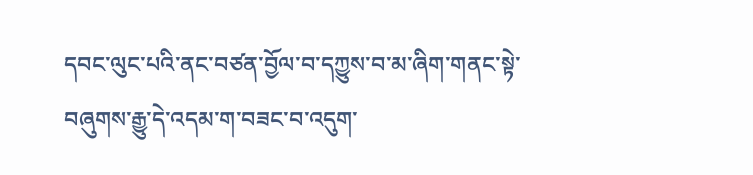དབང་ལུང་པའི་ནང་བཙན་བྱོལ་བ་དཀྱུས་བ་མ་ཞིག་གནང་སྟེ་བཞུགས་རྒྱུ་དེ་འདམ་ག་བཟང་བ་འདུག་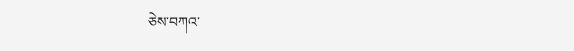ཅེས་བཀའ་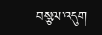བསྩལ་འདུག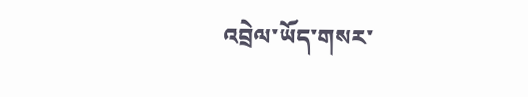འབྲེལ་ཡོད་གསར་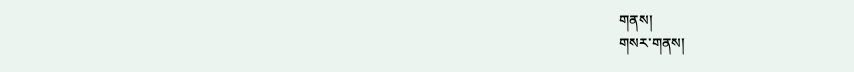གནས།
གསར་གནས།